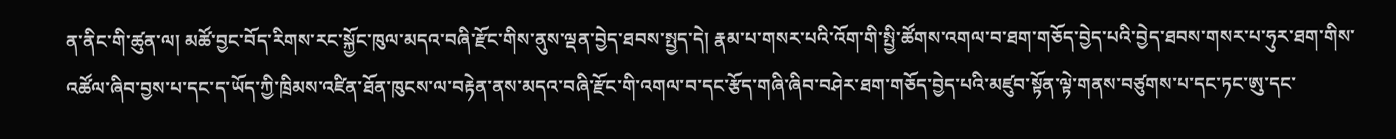ན་ནིང་གི་ཚུན་ལ། མཚོ་བྱང་བོད་རིགས་རང་སྐྱོང་ཁུལ་མདའ་བཞི་རྫོང་གིས་ནུས་ལྡན་བྱེད་ཐབས་སྤྱད་དེ། རྣམ་པ་གསར་པའི་འོག་གི་སྤྱི་ཚོགས་འགལ་བ་ཐག་གཅོད་བྱེད་པའི་བྱེད་ཐབས་གསར་པ་ཧུར་ཐག་གིས་འཚོལ་ཞིབ་བྱས་པ་དང་ད་ཡོད་ཀྱི་ཁྲིམས་འཛིན་ཐོན་ཁུངས་ལ་བརྟེན་ནས་མདའ་བཞི་རྫོང་གི་འགལ་བ་དང་རྩོད་གཞི་ཞིབ་བཤེར་ཐག་གཅོད་བྱེད་པའི་མཛུབ་སྟོན་ལྟེ་གནས་བཙུགས་པ་དང་ཏང་ཨུ་དང་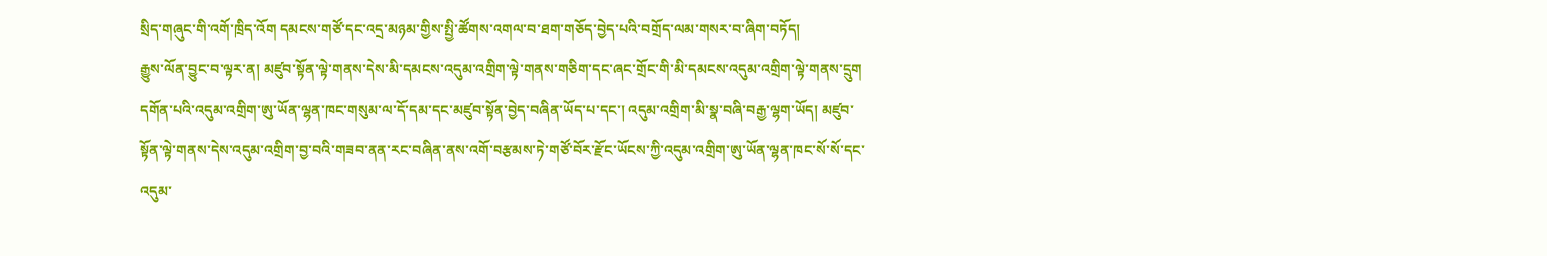སྲིད་གཞུང་གི་འགོ་ཁྲིད་འོག དམངས་གཙོ་དང་འདྲ་མཉམ་གྱིས་སྤྱི་ཚོགས་འགལ་བ་ཐག་གཅོད་བྱེད་པའི་བགྲོད་ལམ་གསར་བ་ཞིག་བཏོད།
རྒྱུས་ལོན་བྱུང་བ་ལྟར་ན། མཛུབ་སྟོན་ལྟེ་གནས་དེས་མི་དམངས་འདུམ་འགྲིག་ལྟེ་གནས་གཅིག་དང་ཞང་གྲོང་གི་མི་དམངས་འདུམ་འགྲིག་ལྟེ་གནས་དྲུག དགོན་པའི་འདུམ་འགྲིག་ཨུ་ཡོན་ལྷན་ཁང་གསུམ་ལ་དོ་དམ་དང་མཛུབ་སྟོན་བྱེད་བཞིན་ཡོད་པ་དང་། འདུམ་འགྲིག་མི་སྣ་བཞི་བརྒྱ་ལྷག་ཡོད། མཛུབ་སྟོན་ལྟེ་གནས་དེས་འདུམ་འགྲིག་བྱ་བའི་གཟབ་ནན་རང་བཞིན་ནས་འགོ་བརྩམས་ཏེ་གཙོ་བོར་རྫོང་ཡོངས་ཀྱི་འདུམ་འགྲིག་ཨུ་ཡོན་ལྷན་ཁང་སོ་སོ་དང་འདུམ་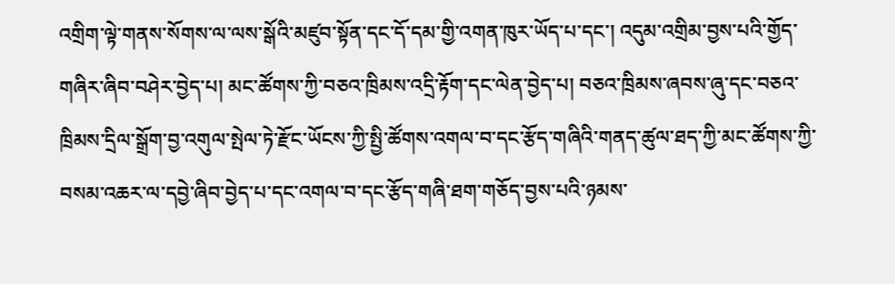འགྲིག་ལྟེ་གནས་སོགས་ལ་ལས་སྒོའི་མཛུབ་སྟོན་དང་དོ་དམ་གྱི་འགན་ཁུར་ཡོད་པ་དང་། འདུམ་འགྲིམ་བྱས་པའི་གྱོད་གཞིར་ཞིབ་བཤེར་བྱེད་པ། མང་ཚོགས་ཀྱི་བཅའ་ཁྲིམས་འདྲི་རྟོག་དང་ལེན་བྱེད་པ། བཅའ་ཁྲིམས་ཞབས་ཞུ་དང་བཅའ་ཁྲིམས་དྲིལ་སྒྲོག་བྱ་འགུལ་སྤེལ་ཏེ་རྫོང་ཡོངས་ཀྱི་སྤྱི་ཚོགས་འགལ་བ་དང་རྩོད་གཞིའི་གནད་ཚུལ་ཐད་ཀྱི་མང་ཚོགས་ཀྱི་བསམ་འཆར་ལ་དབྱེ་ཞིབ་བྱེད་པ་དང་འགལ་བ་དང་རྩོད་གཞི་ཐག་གཅོད་བྱས་པའི་ཉམས་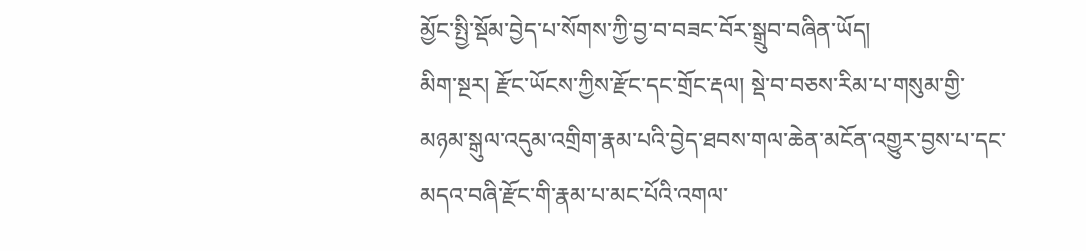མྱོང་སྤྱི་སྡོམ་བྱེད་པ་སོགས་ཀྱི་བྱ་བ་བཟང་བོར་སྒྲུབ་བཞིན་ཡོད།
མིག་སྔར། རྫོང་ཡོངས་ཀྱིས་རྫོང་དང་གྲོང་རྡལ། སྡེ་བ་བཅས་རིམ་པ་གསུམ་གྱི་མཉམ་སྒུལ་འདུམ་འགྲིག་རྣམ་པའི་བྱེད་ཐབས་གལ་ཆེན་མངོན་འགྱུར་བྱས་པ་དང་མདའ་བཞི་རྫོང་གི་རྣམ་པ་མང་པོའི་འགལ་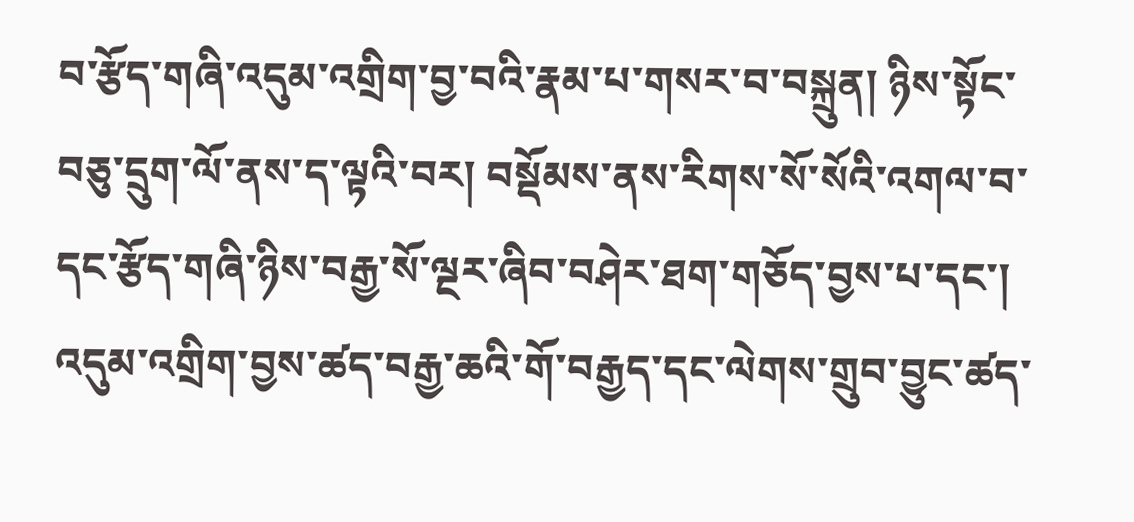བ་རྩོད་གཞི་འདུམ་འགྲིག་བྱ་བའི་རྣམ་པ་གསར་བ་བསྐྲུན། ཉིས་སྟོང་བཅུ་དྲུག་ལོ་ནས་ད་ལྟའི་བར། བསྡོམས་ནས་རིགས་སོ་སོའི་འགལ་བ་དང་རྩོད་གཞི་ཉིས་བརྒྱ་སོ་ལྔར་ཞིབ་བཤེར་ཐག་གཅོད་བྱས་པ་དང་། འདུམ་འགྲིག་བྱས་ཚད་བརྒྱ་ཆའི་གོ་བརྒྱད་དང་ལེགས་གྲུབ་བྱུང་ཚད་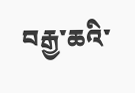བརྒྱ་ཆའི་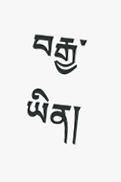བརྒྱ་ཡིན།